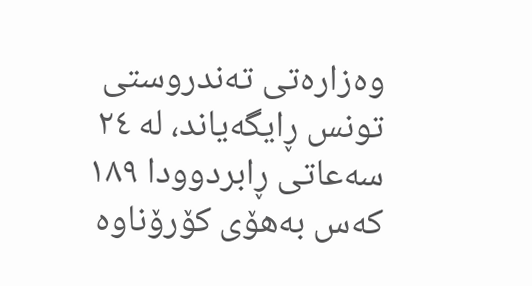وەزارەتی تەندروستی تونس ڕایگەیاند، لە ٢٤ سەعاتی ڕابردوودا ١٨٩ کەس بەھۆی کۆرۆناوە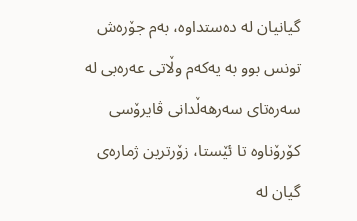گیانیان لە دەستداوە، بەم جۆرەش تونس بوو بە یەکەم وڵاتی عەرەبی لە سەرەتای سەرھەڵدانی ڤایرۆسی کۆرۆناوە تا ئێستا، زۆرترین ژمارەی گیان لە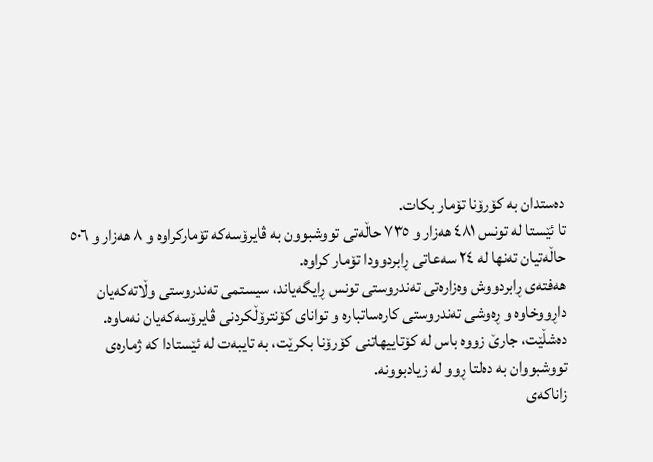دەستدان بە کۆرۆنا تۆمار بکات.
تا ئێستا لە تونس ٤٨١ ھەزار و ٧٣٥ حاڵەتی تووشبوون بە ڤایرۆسەکە تۆمارکراوە و ٨ ھەزار و ٥٠٦ حاڵەتیان تەنھا لە ٢٤ سەعاتی ڕابردوودا تۆمار کراوە.
ھەفتەی ڕابردووش وەزارەتی تەندروستی تونس ڕایگەیاند، سیستمی تەندروستی وڵاتەکەیان داڕووخاوە و ڕەوشی تەندروستی کارەساتبارە و توانای کۆنترۆڵکردنی ڤایرۆسەکەیان نەماوە.
دەشڵێت، جارێ زووە باس لە کۆتاییھاتنی کۆرۆنا بکرێت، بە تایبەت لە ئێستادا کە ژمارەی تووشبووان بە دەلتا ڕوو لە زیادبوونە.
زاناکەی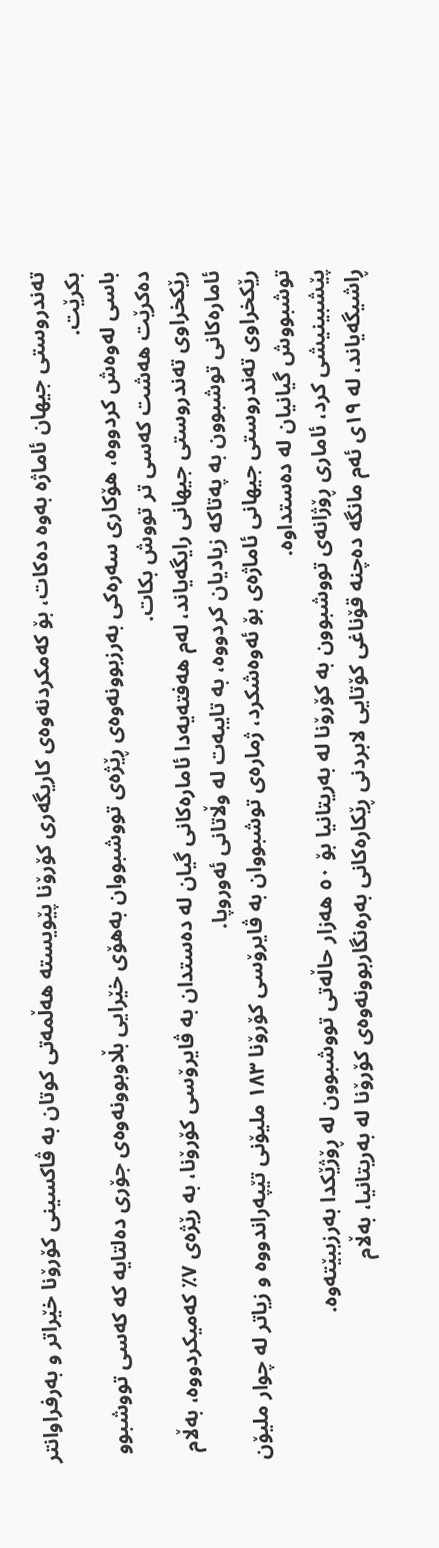تەندروستی جیھان ئاماژە بەوە دەکات، بۆ کەمکردنەوەی کاریگەری کۆرۆنا پێویستە ھەڵمەتی کوتان بە ڤاکسینی کۆرۆنا خێراتر و بەرفراوانتر بکرێت.
باسی لەوەش کردووە، ھۆکاری سەرەکی بەرزبوونەوەی ڕێژەی تووشبووان بەھۆی خێرایی بڵاوبوونەوەی جۆری دەلتایە کە کەسی تووشبوو دەکرێت ھەشت کەسی تر تووش بکات.
رێکخراوی تەندروستی جیھانی رایگەیاند، لەم ھەفتەیەدا ئامارەکانی گیان لە دەستدان بە ڤایرۆسی کۆرۆنا، بە رێژەی ٧٪ کەمیکردووە، بەڵام ئامارەکانی توشبوون بە پەتاکە زیادیان کردووە، بە تایبەت لە وڵاتانی ئەوروپا.
رێکخراوی تەندروستی جیھانی ئاماژەی بۆ ئەوەشکرد، ژمارەی توشبووان بە ڤایرۆسی کۆرۆنا ١٨٣ ملیۆنی تێپەراندووە و زیاتر لە چوار ملیۆن توشبووش گیانیان لە دەستداوە.
پێشبینیشی کرد، ئاماری ڕۆژانەی تووشبوون بە کۆرۆنا لە بەریتانیا بۆ ٥٠ ھەزار حاڵەتی تووشبوون لە ڕۆژێکدا بەرزببێتەوە.
ڕاشیگەیاند، لە ١٩ی ئەم مانگە دەچنە قۆناغی کۆتایی لابردنی ڕێکارەکانی بەرەنگاربوونەوەی کۆرۆنا لە بەریتانیا، بەڵام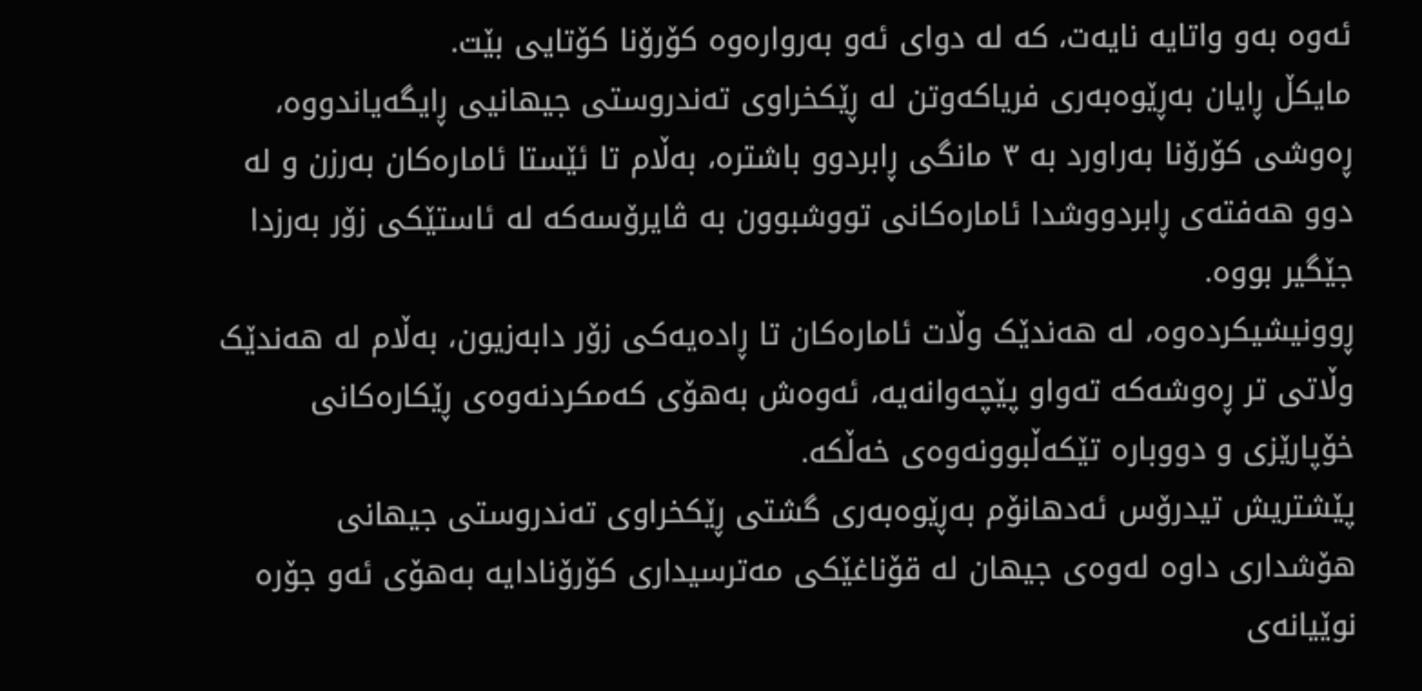ئەوە بەو واتایە نایەت، کە لە دوای ئەو بەروارەوە کۆرۆنا کۆتایی بێت.
مایکڵ ڕایان بەڕێوەبەری فریاکەوتن لە ڕێکخراوی تەندروستی جیھانیی ڕایگەیاندووە، ڕەوشی کۆرۆنا بەراورد بە ٣ مانگی ڕابردوو باشترە، بەڵام تا ئێستا ئامارەکان بەرزن و لە دوو ھەفتەی ڕابردووشدا ئامارەکانی تووشبوون بە ڤایرۆسەکە لە ئاستێکی زۆر بەرزدا جێگیر بووە.
ڕوونیشیکردەوە، لە ھەندێک وڵات ئامارەکان تا ڕادەیەکی زۆر دابەزیون، بەڵام لە ھەندێک وڵاتی تر ڕەوشەکە تەواو پێچەوانەیە، ئەوەش بەھۆی کەمکردنەوەی ڕێکارەکانی خۆپارێزی و دووبارە تێکەڵبوونەوەی خەڵکە.
پێشتریش تیدرۆس ئەدھانۆم بەڕێوەبەری گشتی ڕێکخراوی تەندروستی جیھانی ھۆشداری داوە لەوەی جیھان لە قۆناغێکی مەترسیداری کۆرۆنادایە بەھۆی ئەو جۆرە نوێیانەی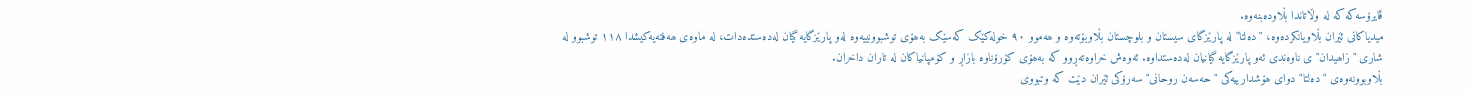ڤایرۆسەکە کە لە وڵاتاندا بڵاودەبنەوە.
میدیاکانی ئێران بڵاویانکردەوە، "دەلتا" لە پارێزگای سیستان و بلوچستان بڵاوبۆتەوە و ھەموو ٩٠ خولەکێک کەسێک بەھۆی توشبوونییەوە لەو پارێزگایە گیان لەدەستدەدات، لە ماوەی ھەفتەیەکیشدا ١١٨ توشبوو لە شاری "زاھیدان"ی ناوەندی ئەو پارێزگایە گیانیان لەدەستداوە. ئەوەش خراوەتەڕوو کە بەھۆی کۆرۆناوە بازاڕ و کۆمپانیاکان لە تاران داخران.
بڵاوبوونەوەی "دەلتا" دوای ھۆشدارییەکی "حەسەن روحانی" سەرۆکی ئێران دێت کە وتبووی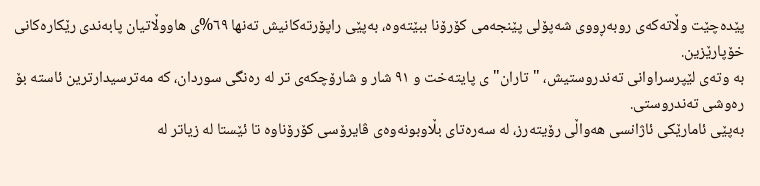پێدەچێت وڵاتەکەی روبەڕووی شەپۆلی پێنجەمی کۆرۆنا ببێتەوە، بەپێی راپۆرتەکانیش تەنھا ٦٩%ی ھاووڵاتیان پابەندی رێکارەکانی خۆپارێزین.
بە وتەی لێپرسراوانی تەندروستیش، "تاران"ی پایتەخت و ٩١ شار و شارۆچکەی تر لە رەنگی سوردان، کە مەترسیدارترین ئاستە بۆ رەوشی تەندروستی.
بەپێی ئامارێکی ئاژانسی ھەواڵی رۆیتەرز، لە سەرەتای بڵاوبونەوەی ڤایرۆسی کۆرۆناوە تا ئێستا لە زیاتر لە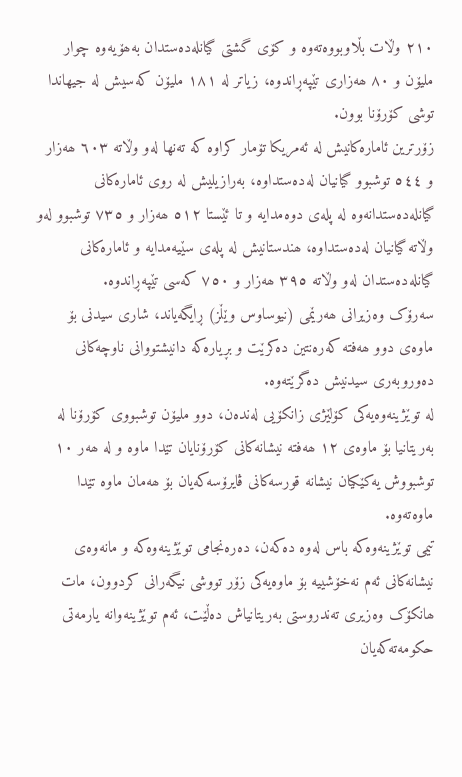٢١٠ وڵات بڵاوبووەتەوە و کۆی گشتی گیانلەدەستدان بەھۆیەوە چوار ملیۆن و ٨٠ ھەزاری تێپەڕاندوە، زیاتر لە ١٨١ ملیۆن کەسیش لە جیھاندا توشی کۆرۆنا بوون.
زۆرترین ئامارەکانیش لە ئەمریکا تۆمار کراوە کە تەنھا لەو وڵاتە ٦٠٣ ھەزار و ٥٤٤ توشبوو گیانیان لەدەستداوە، بەرازیلیش لە روی ئامارەکانی گیانلەدەستدانەوە لە پلەی دوەمدایە و تا ئێستا ٥١٢ ھەزار و ٧٣٥ توشبوو لەو وڵاتە گیانیان لەدەستداوە، ھندستانیش لە پلەی سێیەمدایە و ئامارەکانی گیانلەدەستدان لەو وڵاتە ٣٩٥ ھەزار و ٧٥٠ کەسی تێپەڕاندوە.
سەرۆک وەزیرانی ھەرێمی (نیوساوس وێڵز) ڕایگەیاند، شاری سیدنی بۆ ماوەی دوو ھەفتە کەرەنتین دەکرێت و بڕیارەکە دانیشتووانی ناوچەکانی دەوروبەری سیدنیش دەگرێتەوە.
لە توێژینەوەیەکی کۆلێژی زانکۆیی لەندەن، دوو ملیۆن توشبووی کۆرۆنا لە بەریتانیا بۆ ماوەی ١٢ ھەفتە نیشانەکانی کۆرۆنایان تێدا ماوە و لە ھەر ١٠ توشبووش یەکێکیان نیشانە قورسەکانی ڤایرۆسەکەیان بۆ ھەمان ماوە تێدا ماوەتەوە.
تیمی توێژینەوەکە باس لەوە دەکەن، دەرەنجامی توێژینەوەکە و مانەوەی نیشانەکانی ئەم نەخۆشییە بۆ ماوەیەکی زۆر تووشی نیگەرانی کردوون، مات ھانکۆک وەزیری تەندروستی بەریتانیاش دەڵێت، ئەم توێژینەوانە یارمەتی حکومەتەکەیان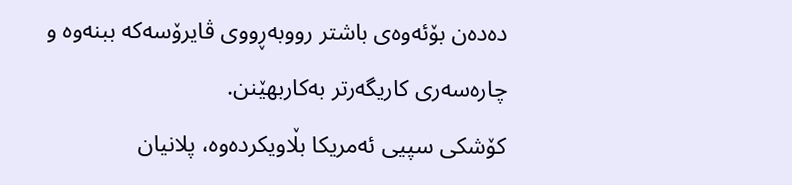دەدەن بۆئەوەی باشتر رووبەڕووی ڤایرۆسەکە ببنەوە و چارەسەری کاریگەرتر بەکاربھێنن.
کۆشکی سپیی ئەمریکا بڵاویکردەوە، پلانیان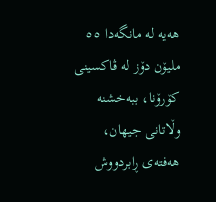ھەیە لە مانگەدا ٥٥ ملیۆن دۆز لە ڤاکسینی کۆرۆنا، ببەخشنە وڵاتانی جیھان، ھەفتەی ڕابردووش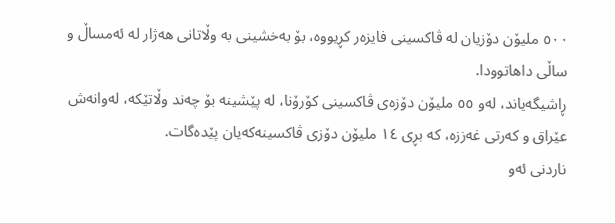٥٠٠ ملیۆن دۆزیان لە ڤاکسینی فایزەر کڕیووە، بۆ بەخشینی بە وڵاتانی ھەژار لە ئەمساڵ و ساڵی داھاتوودا.
ڕاشیگەیاند، لەو ٥٥ ملیۆن دۆزەی ڤاکسینی کۆرۆنا، لە پێشینە بۆ چەند وڵاتێکە، لەوانەش عێراق و کەرتی غەززە، کە بڕی ١٤ ملیۆن دۆزی ڤاکسینەکەیان پێدەگات.
ناردنی ئەو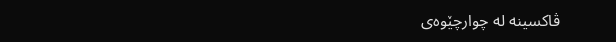ڤاکسینە لە چوارچێوەی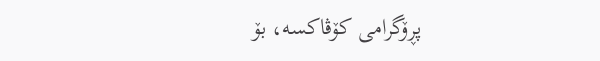پڕۆگرامی کۆڤاکسە، بۆ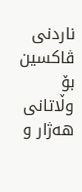ناردنی ڤاکسین بۆ وڵاتانی ھەژار و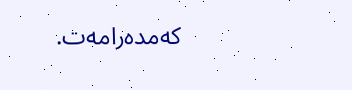کەمدەرامەت.